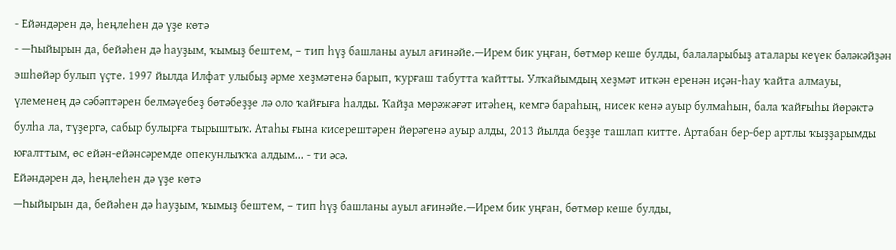- Ейәндәрен дә, һеңлеһен дә үҙе көтә
- —Һыйырын да, бейәһен дә һауҙым, ҡымыҙ бештем, – тип һүҙ башланы ауыл ағинәйе.—Ирем бик уңған, бөтмөр кеше булды, балаларыбыҙ аталары кеүек бәләкәйҙән эшһөйәр булып үҫте. 1997 йылда Илфат улыбыҙ әрме хеҙмәтенә барып, ҡурғаш табутта ҡайтты. Улҡайымдың хеҙмәт иткән еренән иҫән-һау ҡайта алмауы, үлеменең дә сәбәптәрен белмәүебеҙ бөтәбеҙҙе лә оло ҡайғыға һалды. Ҡайҙа мөрәжәғәт итәһең, кемгә бараһың, нисек кенә ауыр булмаһын, бала ҡайғыһы йөрәктә булһа ла, түҙергә, сабыр булырға тырыштыҡ. Атаһы ғына кисерештәрен йөрәгенә ауыр алды, 2013 йылда беҙҙе ташлап китте. Артабан бер-бер артлы ҡыҙҙарымды юғалттым, өс ейән-ейәнсәремде опекунлыҡҡа алдым... - ти әсә.
Ейәндәрен дә, һеңлеһен дә үҙе көтә
—Һыйырын да, бейәһен дә һауҙым, ҡымыҙ бештем, – тип һүҙ башланы ауыл ағинәйе.—Ирем бик уңған, бөтмөр кеше булды,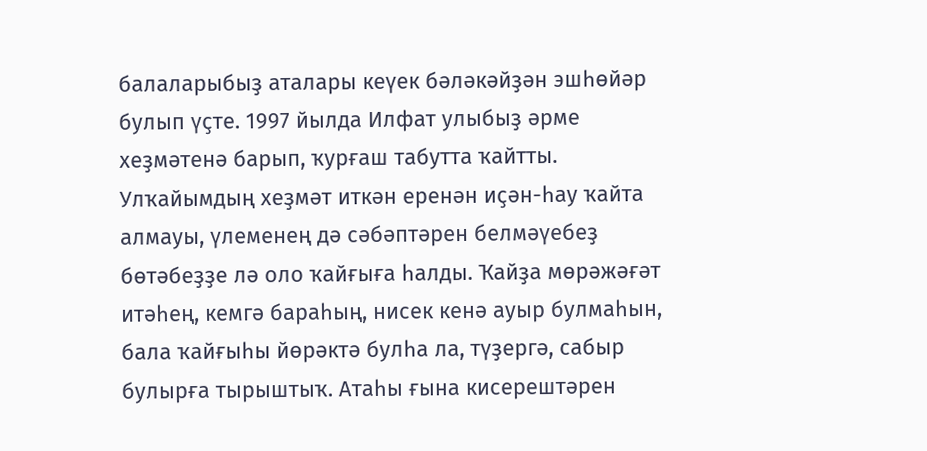балаларыбыҙ аталары кеүек бәләкәйҙән эшһөйәр булып үҫте. 1997 йылда Илфат улыбыҙ әрме хеҙмәтенә барып, ҡурғаш табутта ҡайтты. Улҡайымдың хеҙмәт иткән еренән иҫән-һау ҡайта алмауы, үлеменең дә сәбәптәрен белмәүебеҙ бөтәбеҙҙе лә оло ҡайғыға һалды. Ҡайҙа мөрәжәғәт итәһең, кемгә бараһың, нисек кенә ауыр булмаһын, бала ҡайғыһы йөрәктә булһа ла, түҙергә, сабыр булырға тырыштыҡ. Атаһы ғына кисерештәрен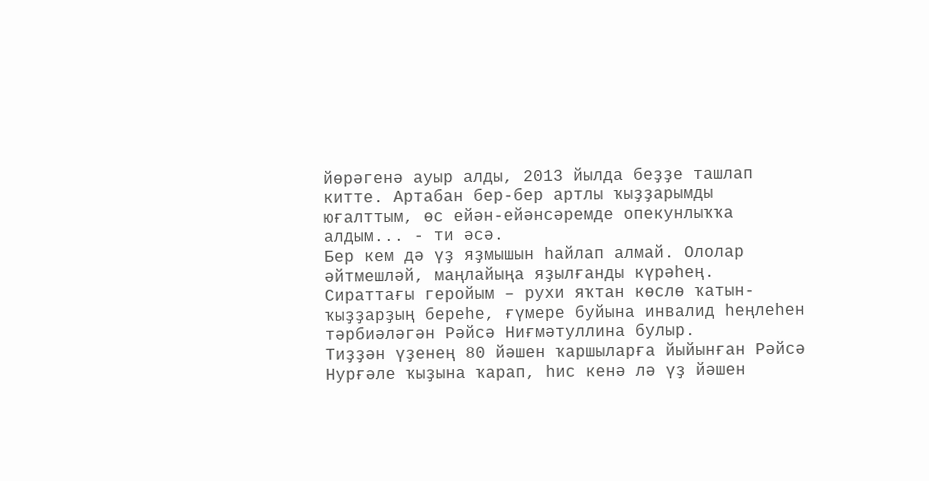йөрәгенә ауыр алды, 2013 йылда беҙҙе ташлап китте. Артабан бер-бер артлы ҡыҙҙарымды юғалттым, өс ейән-ейәнсәремде опекунлыҡҡа алдым... - ти әсә.
Бер кем дә үҙ яҙмышын һайлап алмай. Ололар әйтмешләй, маңлайыңа яҙылғанды күрәһең. Сираттағы геройым – рухи яҡтан көслө ҡатын-ҡыҙҙарҙың береһе, ғүмере буйына инвалид һеңлеһен тәрбиәләгән Рәйсә Ниғмәтуллина булыр.
Тиҙҙән үҙенең 80 йәшен ҡаршыларға йыйынған Рәйсә Нурғәле ҡыҙына ҡарап, һис кенә лә үҙ йәшен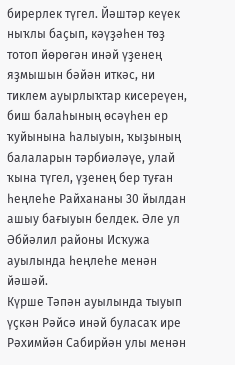бирерлек түгел. Йәштәр кеүек ныҡлы баҫып, кәүҙәһен төҙ тотоп йөрөгән инәй үҙенең яҙмышын бәйән иткәс, ни тиклем ауырлыҡтар кисереүен, биш балаһының өсәүһен ер ҡуйынына һалыуын, ҡыҙының балаларын тәрбиәләүе, улай ҡына түгел, үҙенең бер туған һеңлеһе Райхананы 30 йылдан ашыу бағыуын белдек. Әле ул Әбйәлил районы Исҡужа ауылында һеңлеһе менән йәшәй.
Күрше Тәпән ауылында тыуып үҫкән Рәйсә инәй буласаҡ ире Рәхимйән Сабирйән улы менән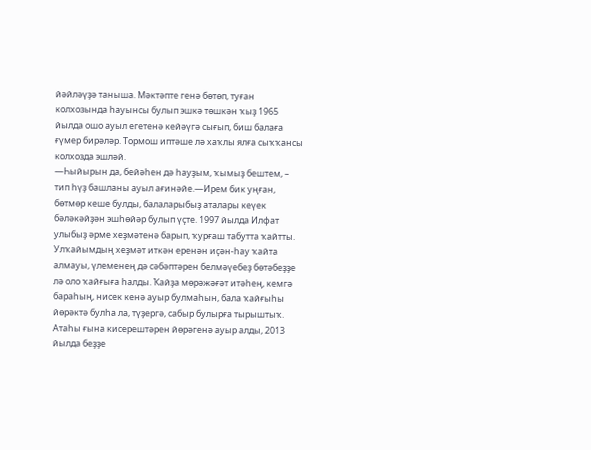йәйләүҙә таныша. Мәктәпте генә бөтөп, туған колхозында һауынсы булып эшкә төшкән ҡыҙ 1965 йылда ошо ауыл егетенә кейәүгә сығып, биш балаға ғүмер бирәләр. Тормош иптәше лә хаҡлы ялға сыҡҡансы колхозда эшләй.
—Һыйырын да, бейәһен дә һауҙым, ҡымыҙ бештем, – тип һүҙ башланы ауыл ағинәйе.—Ирем бик уңған, бөтмөр кеше булды, балаларыбыҙ аталары кеүек бәләкәйҙән эшһөйәр булып үҫте. 1997 йылда Илфат улыбыҙ әрме хеҙмәтенә барып, ҡурғаш табутта ҡайтты. Улҡайымдың хеҙмәт иткән еренән иҫән-һау ҡайта алмауы, үлеменең дә сәбәптәрен белмәүебеҙ бөтәбеҙҙе лә оло ҡайғыға һалды. Ҡайҙа мөрәжәғәт итәһең, кемгә бараһың, нисек кенә ауыр булмаһын, бала ҡайғыһы йөрәктә булһа ла, түҙергә, сабыр булырға тырыштыҡ. Атаһы ғына кисерештәрен йөрәгенә ауыр алды, 2013 йылда беҙҙе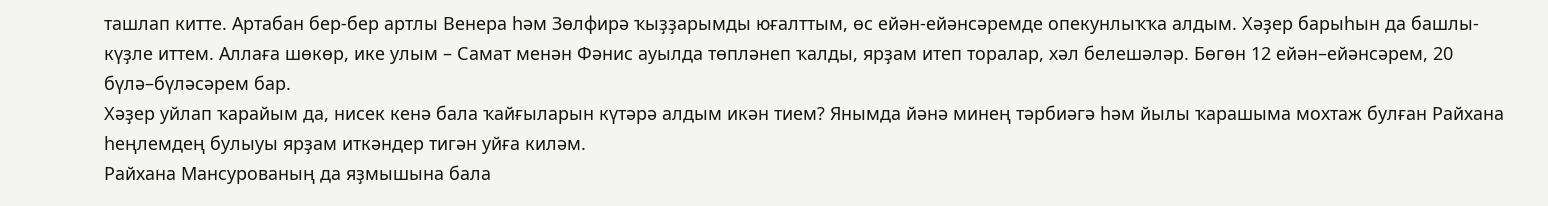ташлап китте. Артабан бер-бер артлы Венера һәм Зөлфирә ҡыҙҙарымды юғалттым, өс ейән-ейәнсәремде опекунлыҡҡа алдым. Хәҙер барыһын да башлы-күҙле иттем. Аллаға шөкөр, ике улым – Самат менән Фәнис ауылда төпләнеп ҡалды, ярҙам итеп торалар, хәл белешәләр. Бөгөн 12 ейән–ейәнсәрем, 20 бүлә–бүләсәрем бар.
Хәҙер уйлап ҡарайым да, нисек кенә бала ҡайғыларын күтәрә алдым икән тием? Янымда йәнә минең тәрбиәгә һәм йылы ҡарашыма мохтаж булған Райхана һеңлемдең булыуы ярҙам иткәндер тигән уйға киләм.
Райхана Мансурованың да яҙмышына бала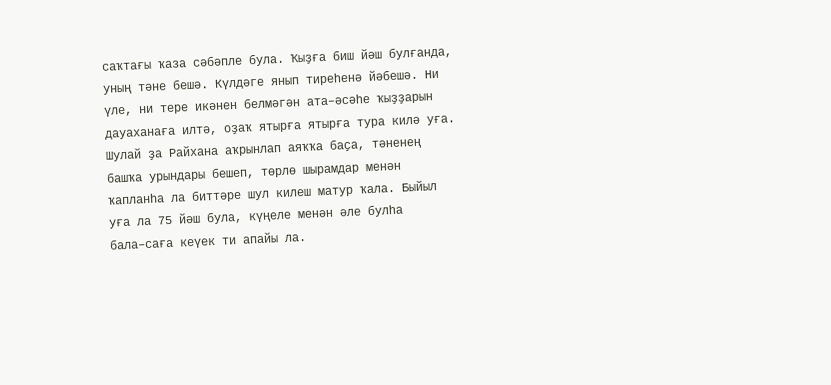саҡтағы ҡаза сәбәпле була. Ҡыҙға биш йәш булғанда, уның тәне бешә. Күлдәге янып тиреһенә йәбешә. Ни үле, ни тере икәнен белмәгән ата–әсәһе ҡыҙҙарын дауаханаға илтә, оҙаҡ ятырға ятырға тура килә уға. Шулай ҙа Райхана аҡрынлап аяҡҡа баҫа, тәненең башҡа урындары бешеп, төрлө шырамдар менән ҡапланһа ла биттәре шул килеш матур ҡала. Быйыл уға ла 75 йәш була, күңеле менән әле булһа бала–саға кеүек ти апайы ла.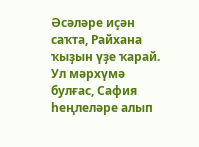Әсәләре иҫән саҡта, Райхана ҡыҙын үҙе ҡарай. Ул мәрхүмә булғас, Сафия һеңлеләре алып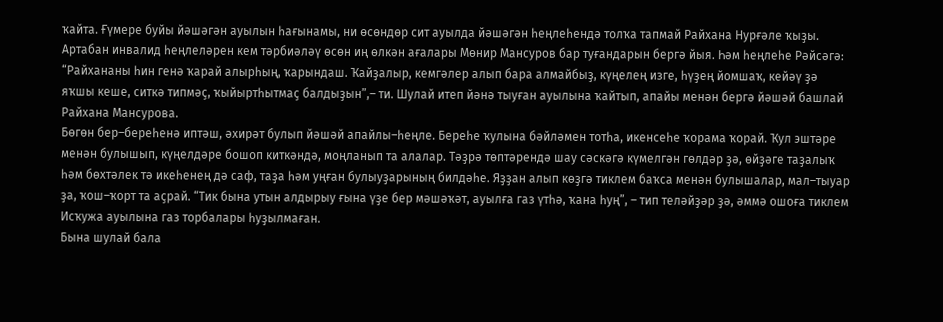ҡайта. Ғүмере буйы йәшәгән ауылын һағынамы, ни өсөндөр сит ауылда йәшәгән һеңлеһендә толҡа тапмай Райхана Нурғәле ҡыҙы. Артабан инвалид һеңлеләрен кем тәрбиәләү өсөн иң өлкән ағалары Мөнир Мансуров бар туғандарын бергә йыя. Һәм һеңлеһе Рәйсәгә: “Райхананы һин генә ҡарай алырһың, ҡарындаш. Ҡайҙалыр, кемгәлер алып бара алмайбыҙ, күңелең изге, һүҙең йомшаҡ, кейәү ҙә яҡшы кеше, ситкә типмәҫ, ҡыйыртһытмаҫ балдыҙын”,– ти. Шулай итеп йәнә тыуған ауылына ҡайтып, апайы менән бергә йәшәй башлай Райхана Мансурова.
Бөгөн бер–береһенә иптәш, әхирәт булып йәшәй апайлы–һеңле. Береһе ҡулына бәйләмен тотһа, икенсеһе ҡорама ҡорай. Ҡул эштәре менән булышып, күңелдәре бошоп киткәндә, моңланып та алалар. Тәҙрә төптәрендә шау сәскәгә күмелгән гөлдәр ҙә, өйҙәге таҙалыҡ һәм бөхтәлек тә икеһенең дә саф, таҙа һәм уңған булыуҙарының билдәһе. Яҙҙан алып көҙгә тиклем баҡса менән булышалар, мал–тыуар ҙа, ҡош–ҡорт та аҫрай. “Тик бына утын алдырыу ғына үҙе бер мәшәҡәт, ауылға газ үтһә, ҡана һуң”, – тип теләйҙәр ҙә, әммә ошоға тиклем Исҡужа ауылына газ торбалары һуҙылмаған.
Бына шулай бала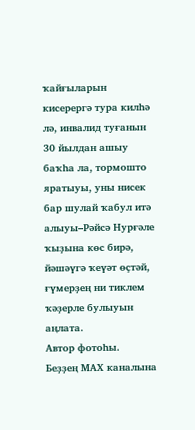ҡайғыларын кисерергә тура килһә лә, инвалид туғанын 30 йылдан ашыу баҡһа ла, тормошто яратыуы, уны нисек бар шулай ҡабул итә алыуы–Рәйсә Нурғәле ҡыҙына көс бирә, йәшәүгә ҡеүәт өҫтәй, ғүмерҙең ни тиклем ҡәҙерле булыуын аңлата.
Автор фотоһы.
Беҙҙең МАХ каналына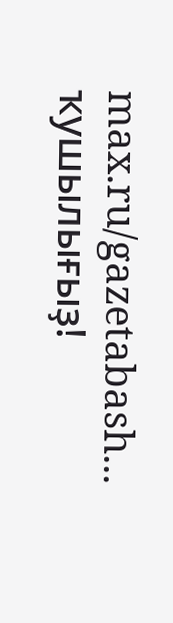max.ru/gazetabash... ҡушылығыҙ!